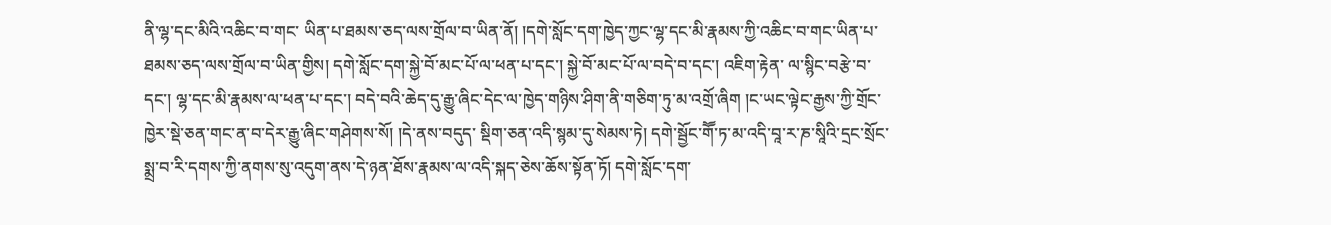ནི་ལྷ་དང་མིའི་འཆིང་བ་གང་ ཡིན་པ་ཐམས་ཅད་ལས་གྲོལ་བ་ཡིན་ནོ། །དགེ་སློང་དག་ཁྱེད་ཀྱང་ལྷ་དང་མི་རྣམས་ཀྱི་འཆིང་བ་གང་ཡིན་པ་ཐམས་ཅད་ལས་གྲོལ་བ་ཡིན་གྱིས། དགེ་སློང་དག་སྐྱེ་བོ་མང་པོ་ལ་ཕན་པ་དང་། སྐྱེ་བོ་མང་པོ་ལ་བདེ་བ་དང་། འཇིག་རྟེན་ ལ་སྙིང་བརྩེ་བ་དང་། ལྷ་དང་མི་རྣམས་ལ་ཕན་པ་དང་། བདེ་བའི་ཆེད་དུ་རྒྱུ་ཞིང་དེང་ལ་ཁྱེད་གཉིས་ཤིག་ནི་གཅིག་ཏུ་མ་འགྲོ་ཞིག །ང་ཡང་ལྟེང་རྒྱས་ཀྱི་གྲོང་ཁྱེར་སྡེ་ཅན་གང་ན་བ་དེར་རྒྱུ་ཞིང་གཤེགས་སོ། །དེ་ནས་བདུད་ སྡིག་ཅན་འདི་སྙམ་དུ་སེམས་ཏེ། དགེ་སྦྱོང་གཽ་ཏ་མ་འདི་བཱ་ར་ཎ་སཱིའི་དྲང་སྲོང་སྨྲ་བ་རི་དགས་ཀྱི་ནགས་སུ་འདུག་ནས་དེ་ཉན་ཐོས་རྣམས་ལ་འདི་སྐད་ཅེས་ཆོས་སྟོན་ཏོ། དགེ་སློང་དག་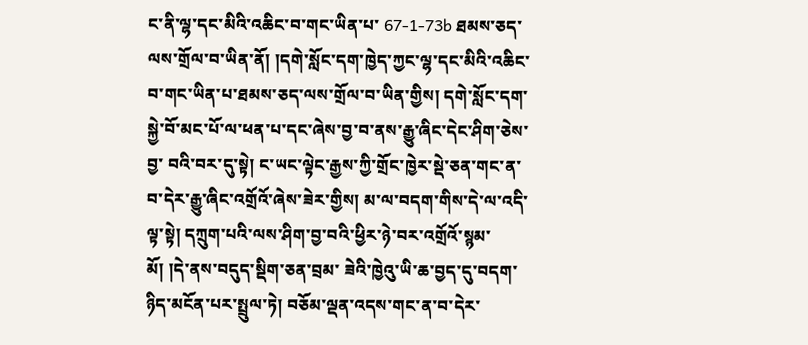ང་ནི་ལྷ་དང་མིའི་འཆིང་བ་གང་ཡིན་པ་ 67-1-73b ཐམས་ཅད་ལས་གྲོལ་བ་ཡིན་ནོ། །དགེ་སློང་དག་ཁྱེད་ཀྱང་ལྷ་དང་མིའི་འཆིང་བ་གང་ཡིན་པ་ཐམས་ཅད་ལས་གྲོལ་བ་ཡིན་གྱིས། དགེ་སློང་དག་སྐྱེ་བོ་མང་པོ་ལ་ཕན་པ་དང་ཞེས་བྱ་བ་ནས་རྒྱུ་ཞིང་དེང་ཤིག་ཅེས་བྱ་ བའི་བར་དུ་སྟེ། ང་ཡང་ལྟེང་རྒྱས་ཀྱི་གྲོང་ཁྱེར་སྡེ་ཅན་གང་ན་བ་དེར་རྒྱུ་ཞིང་འགྲོའོ་ཞེས་ཟེར་གྱིས། མ་ལ་བདག་གིས་དེ་ལ་འདི་ལྟ་སྟེ། དཀྲུག་པའི་ལས་ཤིག་བྱ་བའི་ཕྱིར་ཉེ་བར་འགྲོའོ་སྙམ་མོ། །དེ་ནས་བདུད་སྡིག་ཅན་བྲམ་ ཟེའི་ཁྱེའུ་ཡི་ཆ་བྱད་དུ་བདག་ཉིད་མངོན་པར་སྤྲུལ་ཏེ། བཅོམ་ལྡན་འདས་གང་ན་བ་དེར་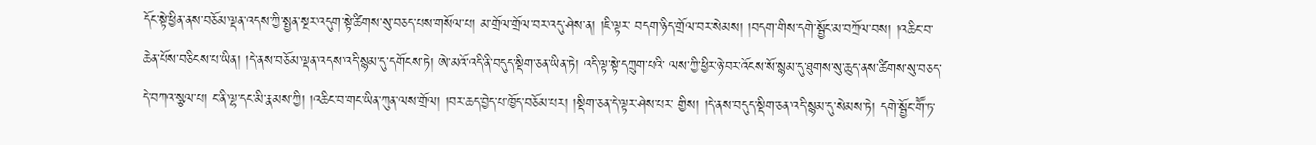དོང་སྟེ་ཕྱིན་ནས་བཅོམ་ལྡན་འདས་ཀྱི་སྤྱན་སྔར་འདུག་སྟེ་ཚིགས་སུ་བཅད་པས་གསོལ་པ། མ་གྲོལ་གྲོལ་བར་འདུ་ཤེས་ན། །ཇི་ལྟར་ བདག་ཉིད་གྲོལ་བར་སེམས། །བདག་གིས་དགེ་སྦྱོང་མ་བཀྲོལ་བས། །འཆིང་བ་ཆེན་པོས་བཅིངས་པ་ཡིན། །དེ་ནས་བཅོམ་ལྡན་འདས་འདི་སྙམ་དུ་དགོངས་ཏེ། ཨེ་མའོ་འདི་ནི་བདུད་སྡིག་ཅན་ཡིན་ཏེ། འདི་ལྟ་སྟེ་དཀྲུག་པའི་ ལས་ཀྱི་ཕྱིར་ཉེ་བར་འོངས་སོ་སྙམ་དུ་ཐུགས་སུ་ཆུད་ནས་ཚིགས་སུ་བཅད་དེ་བཀའ་སྩལ་པ། ང་ནི་ལྷ་དང་མི་རྣམས་ཀྱི། །འཆིང་བ་གང་ཡིན་ཀུན་ལས་གྲོལ། །བར་ཆད་བྱེད་པ་ཁྱོད་བཅོམ་པར། །སྡིག་ཅན་དེ་ལྟར་ཤེས་པར་ གྱིས། །དེ་ནས་བདུད་སྡིག་ཅན་འདི་སྙམ་དུ་སེམས་ཏེ། དགེ་སྦྱོང་གཽ་ཏ་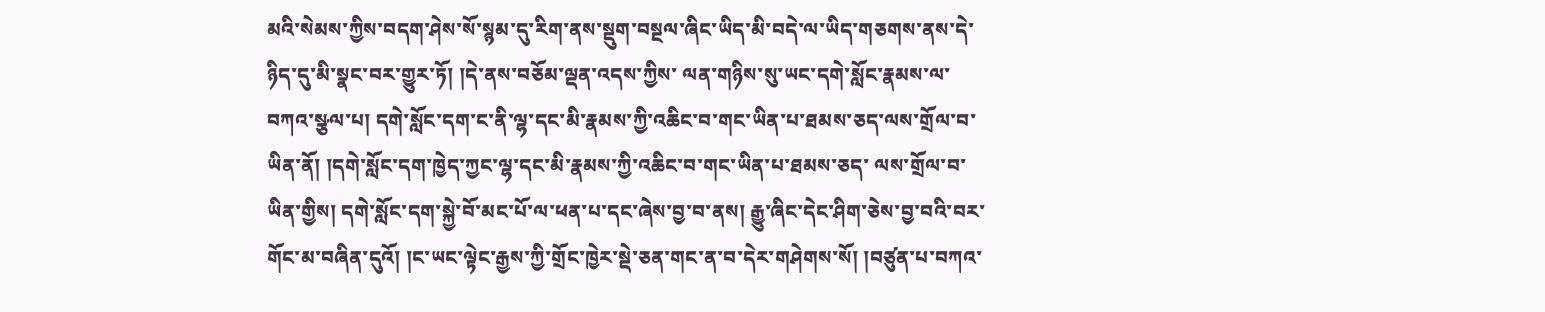མའི་སེམས་ཀྱིས་བདག་ཤེས་སོ་སྙམ་དུ་རིག་ནས་སྡུག་བསྔལ་ཞིང་ཡིད་མི་བདེ་ལ་ཡིད་གཅགས་ནས་དེ་ཉིད་དུ་མི་སྣང་བར་གྱུར་ཏོ། །དེ་ནས་བཅོམ་ལྡན་འདས་ཀྱིས་ ལན་གཉིས་སུ་ཡང་དགེ་སློང་རྣམས་ལ་བཀའ་སྩལ་པ། དགེ་སློང་དག་ང་ནི་ལྷ་དང་མི་རྣམས་ཀྱི་འཆིང་བ་གང་ཡིན་པ་ཐམས་ཅད་ལས་གྲོལ་བ་ཡིན་ནོ། །དགེ་སློང་དག་ཁྱེད་ཀྱང་ལྷ་དང་མི་རྣམས་ཀྱི་འཆིང་བ་གང་ཡིན་པ་ཐམས་ཅད་ ལས་གྲོལ་བ་ཡིན་གྱིས། དགེ་སློང་དག་སྐྱེ་བོ་མང་པོ་ལ་ཕན་པ་དང་ཞེས་བྱ་བ་ནས། རྒྱུ་ཞིང་དེང་ཤིག་ཅེས་བྱ་བའི་བར་གོང་མ་བཞིན་དུའོ། །ང་ཡང་ལྟེང་རྒྱས་ཀྱི་གྲོང་ཁྱེར་སྡེ་ཅན་གང་ན་བ་དེར་གཤེགས་སོ། །བཙུན་པ་བཀའ་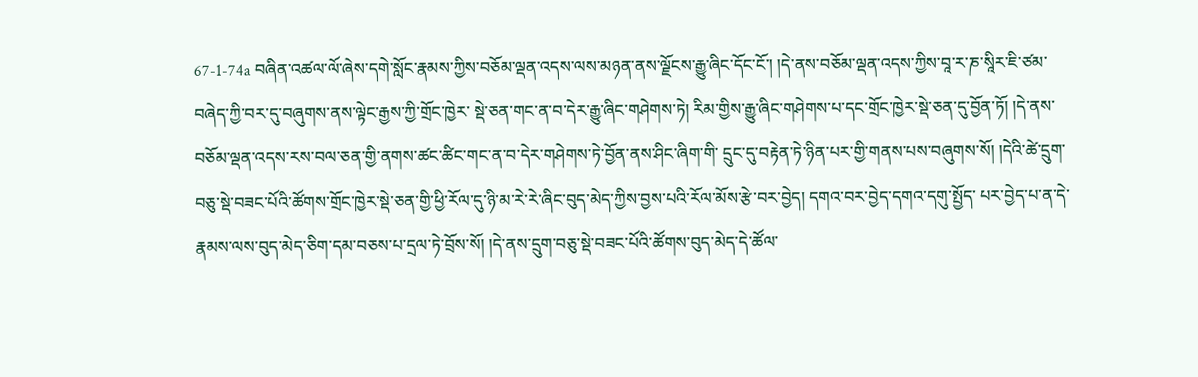67-1-74a བཞིན་འཚལ་ལོ་ཞེས་དགེ་སློང་རྣམས་ཀྱིས་བཅོམ་ལྡན་འདས་ལས་མཉན་ནས་ལྗོངས་རྒྱུ་ཞིང་དོང་ངོ་། །དེ་ནས་བཅོམ་ལྡན་འདས་ཀྱིས་བཱ་ར་ཎ་སཱིར་ཇི་ཙམ་བཞེད་ཀྱི་བར་དུ་བཞུགས་ནས་ལྟེང་རྒྱས་ཀྱི་གྲོང་ཁྱེར་ སྡེ་ཅན་གང་ན་བ་དེར་རྒྱུ་ཞིང་གཤེགས་ཏེ། རིམ་གྱིས་རྒྱུ་ཞིང་གཤེགས་པ་དང་གྲོང་ཁྱེར་སྡེ་ཅན་དུ་བྱོན་ཏོ། །དེ་ནས་བཅོམ་ལྡན་འདས་རས་བལ་ཅན་གྱི་ནགས་ཚང་ཚིང་གང་ན་བ་དེར་གཤེགས་ཏེ་བྱོན་ནས་ཤིང་ཞིག་གི་ དྲུང་དུ་བརྟེན་ཏེ་ཉིན་པར་གྱི་གནས་པས་བཞུགས་སོ། །དེའི་ཚེ་དྲུག་བཅུ་སྡེ་བཟང་པོའི་ཚོགས་གྲོང་ཁྱེར་སྡེ་ཅན་གྱི་ཕྱི་རོལ་དུ་ཉི་མ་རེ་རེ་ཞིང་བུད་མེད་ཀྱིས་བྱས་པའི་རོལ་མོས་རྩེ་བར་བྱེད། དགའ་བར་བྱེད་དགའ་དགུ་སྤྱོད་ པར་བྱེད་པ་ན་དེ་རྣམས་ལས་བུད་མེད་ཅིག་དམ་བཅས་པ་དྲལ་ཏེ་བྲོས་སོ། །དེ་ནས་དྲུག་བཅུ་སྡེ་བཟང་པོའི་ཚོགས་བུད་མེད་དེ་ཚོལ་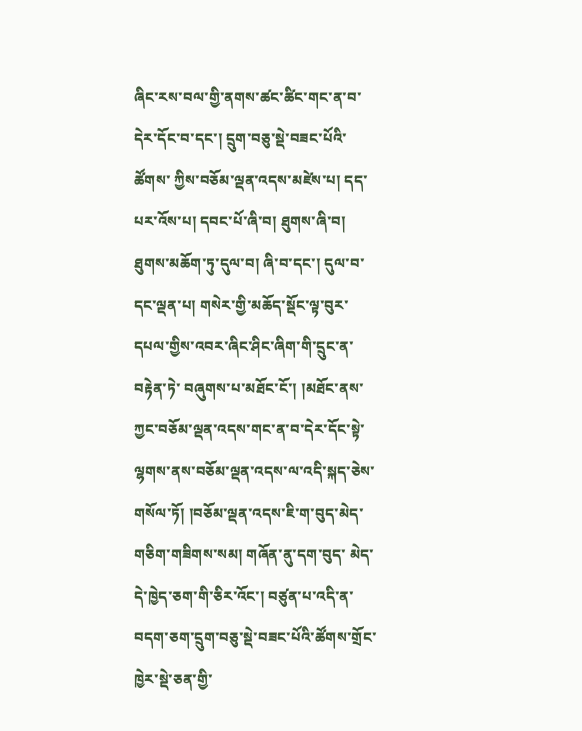ཞིང་རས་བལ་གྱི་ནགས་ཚང་ཚིང་གང་ན་བ་དེར་དོང་བ་དང་། དྲུག་བཅུ་སྡེ་བཟང་པོའི་ཚོགས་ ཀྱིས་བཅོམ་ལྡན་འདས་མཛེས་པ། དད་པར་འོས་པ། དབང་པོ་ཞི་བ། ཐུགས་ཞི་བ། ཐུགས་མཆོག་ཏུ་དུལ་བ། ཞི་བ་དང་། དུལ་བ་དང་ལྡན་པ། གསེར་གྱི་མཆོད་སྡོང་ལྟ་བུར་དཔལ་གྱིས་འབར་ཞིང་ཤིང་ཞིག་གི་དྲུང་ན་བརྟེན་ཏེ་ བཞུགས་པ་མཐོང་ངོ་། །མཐོང་ནས་ཀྱང་བཅོམ་ལྡན་འདས་གང་ན་བ་དེར་དོང་སྟེ་ལྷགས་ནས་བཅོམ་ལྡན་འདས་ལ་འདི་སྐད་ཅེས་གསོལ་ཏོ། །བཅོམ་ལྡན་འདས་ཇི་ག་བུད་མེད་གཅིག་གཟིགས་སམ། གཞོན་ནུ་དག་བུད་ མེད་དེ་ཁྱེད་ཅག་གི་ཅིར་འོང་། བཙུན་པ་འདི་ན་བདག་ཅག་དྲུག་བཅུ་སྡེ་བཟང་པོའི་ཚོགས་གྲོང་ཁྱེར་སྡེ་ཅན་གྱི་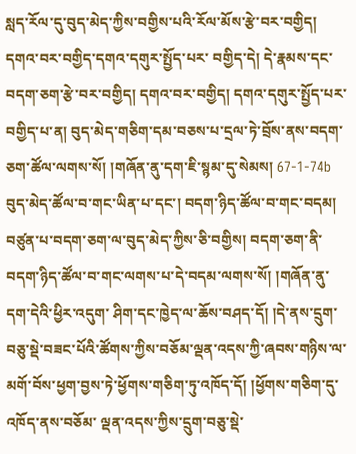སླད་རོལ་དུ་བུད་མེད་ཀྱིས་བགྱིས་པའི་རོལ་མོས་རྩེ་བར་བགྱིད། དགའ་བར་བགྱིད་དགའ་དགུར་སྤྱོད་པར་ བགྱིད་དེ། དེ་རྣམས་དང་བདག་ཅག་རྩེ་བར་བགྱིད། དགའ་བར་བགྱིད། དགའ་དགུར་སྤྱོད་པར་བགྱིད་པ་ན། བུད་མེད་གཅིག་དམ་བཅས་པ་དྲལ་ཏེ་བྲོས་ནས་བདག་ཅག་ཚོལ་ལགས་སོ། །གཞོན་ནུ་དག་ཇི་སྙམ་དུ་སེམས། 67-1-74b བུད་མེད་ཚོལ་བ་གང་ཡིན་པ་དང་། བདག་ཉིད་ཚོལ་བ་གང་བདམ། བཙུན་པ་བདག་ཅག་ལ་བུད་མེད་ཀྱིས་ཅི་བགྱིས། བདག་ཅག་ནི་བདག་ཉིད་ཚོལ་བ་གང་ལགས་པ་དེ་བདམ་ལགས་སོ། །གཞོན་ནུ་དག་དེའི་ཕྱིར་འདུག་ ཤིག་དང་ཁྱེད་ལ་ཆོས་བཤད་དོ། །དེ་ནས་དྲུག་བཅུ་སྡེ་བཟང་པོའི་ཚོགས་ཀྱིས་བཅོམ་ལྡན་འདས་ཀྱི་ཞབས་གཉིས་ལ་མགོ་བོས་ཕྱག་བྱས་ཏེ་ཕྱོགས་གཅིག་ཏུ་འཁོད་དོ། །ཕྱོགས་གཅིག་དུ་འཁོད་ནས་བཅོམ་ ལྡན་འདས་ཀྱིས་དྲུག་བཅུ་སྡེ་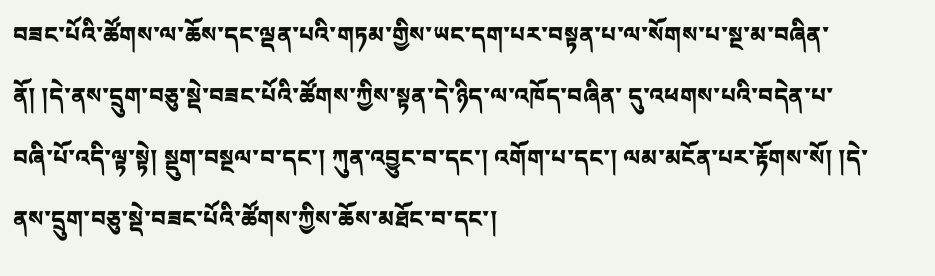བཟང་པོའི་ཚོགས་ལ་ཆོས་དང་ལྡན་པའི་གཏམ་གྱིས་ཡང་དག་པར་བསྟན་པ་ལ་སོགས་པ་སྔ་མ་བཞིན་ནོ། །དེ་ནས་དྲུག་བཅུ་སྡེ་བཟང་པོའི་ཚོགས་ཀྱིས་སྟན་དེ་ཉིད་ལ་འཁོད་བཞིན་ དུ་འཕགས་པའི་བདེན་པ་བཞི་པོ་འདི་ལྟ་སྟེ། སྡུག་བསྔལ་བ་དང་། ཀུན་འབྱུང་བ་དང་། འགོག་པ་དང་། ལམ་མངོན་པར་རྟོགས་སོ། །དེ་ནས་དྲུག་བཅུ་སྡེ་བཟང་པོའི་ཚོགས་ཀྱིས་ཆོས་མཐོང་བ་དང་།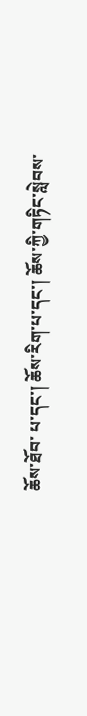ཆོས་ཐོབ་ པ་དང་། ཆོས་རིག་པ་དང་། ཆོས་ཀྱི་གཏིང་སླེབས་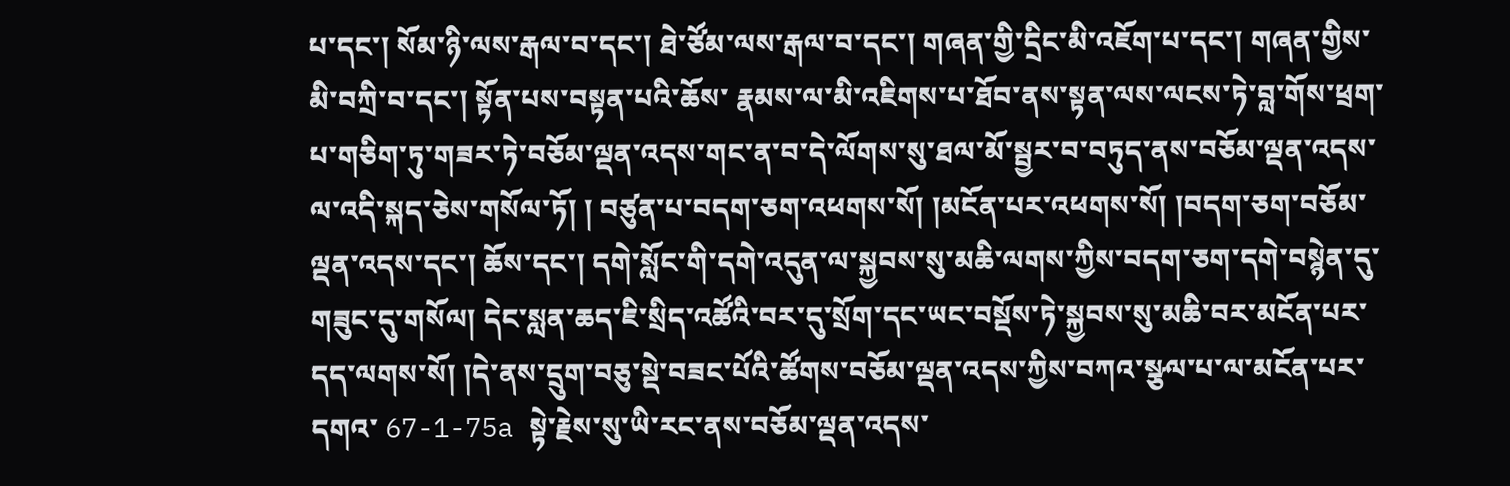པ་དང་། སོམ་ཉི་ལས་རྒལ་བ་དང་། ཐེ་ཙོམ་ལས་རྒལ་བ་དང་། གཞན་གྱི་དྲིང་མི་འཇོག་པ་དང་། གཞན་གྱིས་མི་བཀྲི་བ་དང་། སྟོན་པས་བསྟན་པའི་ཆོས་ རྣམས་ལ་མི་འཇིགས་པ་ཐོབ་ནས་སྟན་ལས་ལངས་ཏེ་བླ་གོས་ཕྲག་པ་གཅིག་ཏུ་གཟར་ཏེ་བཅོམ་ལྡན་འདས་གང་ན་བ་དེ་ལོགས་སུ་ཐལ་མོ་སྦྱར་བ་བཏུད་ནས་བཅོམ་ལྡན་འདས་ལ་འདི་སྐད་ཅེས་གསོལ་ཏོ། ། བཙུན་པ་བདག་ཅག་འཕགས་སོ། །མངོན་པར་འཕགས་སོ། །བདག་ཅག་བཅོམ་ལྡན་འདས་དང་། ཆོས་དང་། དགེ་སློང་གི་དགེ་འདུན་ལ་སྐྱབས་སུ་མཆི་ལགས་ཀྱིས་བདག་ཅག་དགེ་བསྙེན་དུ་གཟུང་དུ་གསོལ། དེང་སླན་ཆད་ཇི་སྲིད་འཚོའི་བར་དུ་སྲོག་དང་ཡང་བསྡོས་ཏེ་སྐྱབས་སུ་མཆི་བར་མངོན་པར་དད་ལགས་སོ། །དེ་ནས་དྲུག་བཅུ་སྡེ་བཟང་པོའི་ཚོགས་བཅོམ་ལྡན་འདས་ཀྱིས་བཀའ་སྩལ་པ་ལ་མངོན་པར་དགའ་ 67-1-75a སྟེ་རྗེས་སུ་ཡི་རང་ནས་བཅོམ་ལྡན་འདས་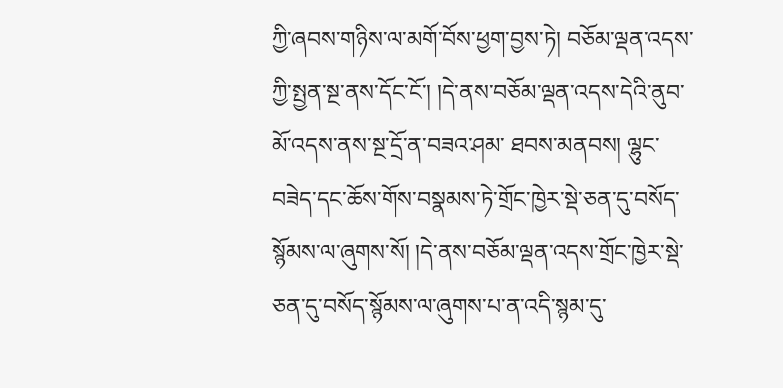ཀྱི་ཞབས་གཉིས་ལ་མགོ་བོས་ཕྱག་བྱས་ཏེ། བཅོམ་ལྡན་འདས་ཀྱི་སྤྱན་སྔ་ནས་དོང་ངོ་། །དེ་ནས་བཅོམ་ལྡན་འདས་དེའི་ནུབ་མོ་འདས་ནས་སྔ་དྲོ་ན་བཟའ་ཤམ་ ཐབས་མནབས། ལྷུང་བཟེད་དང་ཆོས་གོས་བསྣམས་ཏེ་གྲོང་ཁྱེར་སྡེ་ཅན་དུ་བསོད་སྙོམས་ལ་ཞུགས་སོ། །དེ་ནས་བཅོམ་ལྡན་འདས་གྲོང་ཁྱེར་སྡེ་ཅན་དུ་བསོད་སྙོམས་ལ་ཞུགས་པ་ན་འདི་སྙམ་དུ་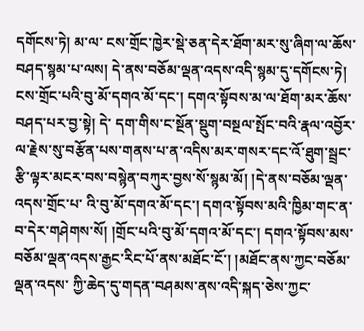དགོངས་ཏེ། མ་ལ་ ངས་གྲོང་ཁྱེར་སྡེ་ཅན་དེར་ཐོག་མར་སུ་ཞིག་ལ་ཆོས་བཤད་སྙམ་པ་ལས། དེ་ནས་བཅོམ་ལྡན་འདས་འདི་སྙམ་དུ་དགོངས་ཏེ། ངས་གྲོང་པའི་བུ་མོ་དགའ་མོ་དང་། དགའ་སྟོབས་མ་ལ་ཐོག་མར་ཆོས་བཤད་པར་བྱ་སྟེ། དེ་ དག་གིས་ང་སྔོན་སྡུག་བསྔལ་སྤོང་བའི་རྣལ་འབྱོར་ལ་རྗེས་སུ་བརྩོན་པས་གནས་པ་ན་འདིས་མར་གསར་དང་འོ་ཐུག་སྦྲང་རྩི་ལྟར་མངར་བས་བསྙེན་བཀུར་བྱས་སོ་སྙམ་མོ། །དེ་ནས་བཅོམ་ལྡན་འདས་གྲོང་པ་ འི་བུ་མོ་དགའ་མོ་དང་། དགའ་སྟོབས་མའི་ཁྱིམ་གང་ན་བ་དེར་གཤེགས་སོ། །གྲོང་པའི་བུ་མོ་དགའ་མོ་དང་། དགའ་སྟོབས་མས་བཅོམ་ལྡན་འདས་རྒྱང་རིང་པོ་ནས་མཐོང་ངོ་། །མཐོང་ནས་ཀྱང་བཅོམ་ལྡན་འདས་ ཀྱི་ཆེད་དུ་གདན་བཤམས་ནས་འདི་སྐད་ཅེས་ཀྱང་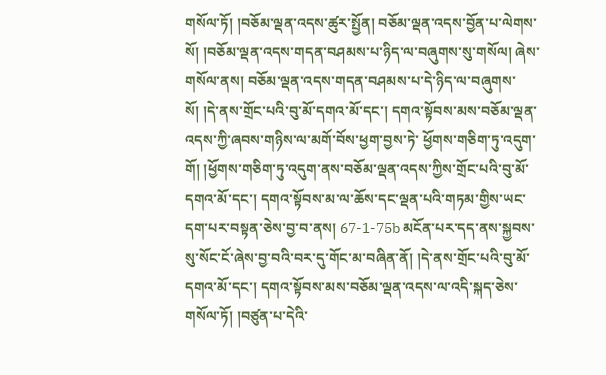གསོལ་ཏོ། །བཅོམ་ལྡན་འདས་ཚུར་སྤྱོན། བཅོམ་ལྡན་འདས་བྱོན་པ་ལེགས་སོ། །བཅོམ་ལྡན་འདས་གདན་བཤམས་པ་ཉིད་ལ་བཞུགས་སུ་གསོལ། ཞེས་གསོལ་ནས། བཅོམ་ལྡན་འདས་གདན་བཤམས་པ་དེ་ཉིད་ལ་བཞུགས་སོ། །དེ་ནས་གྲོང་པའི་བུ་མོ་དགའ་མོ་དང་། དགའ་སྟོབས་མས་བཅོམ་ལྡན་འདས་ཀྱི་ཞབས་གཉིས་ལ་མགོ་བོས་ཕྱག་བྱས་ཏེ་ ཕྱོགས་གཅིག་ཏུ་འདུག་གོ། །ཕྱོགས་གཅིག་ཏུ་འདུག་ནས་བཅོམ་ལྡན་འདས་ཀྱིས་གྲོང་པའི་བུ་མོ་དགའ་མོ་དང་། དགའ་སྟོབས་མ་ལ་ཆོས་དང་ལྡན་པའི་གཏམ་གྱིས་ཡང་དག་པར་བསྟན་ཅེས་བྱ་བ་ནས། 67-1-75b མངོན་པར་དད་ནས་སྐྱབས་སུ་སོང་ངོ་ཞེས་བྱ་བའི་བར་དུ་གོང་མ་བཞིན་ནོ། །དེ་ནས་གྲོང་པའི་བུ་མོ་དགའ་མོ་དང་། དགའ་སྟོབས་མས་བཅོམ་ལྡན་འདས་ལ་འདི་སྐད་ཅེས་གསོལ་ཏོ། །བཙུན་པ་དེའི་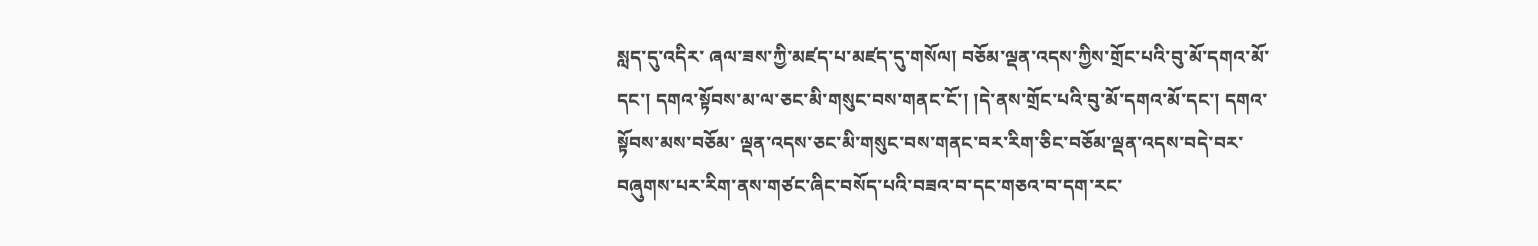སླད་དུ་འདིར་ ཞལ་ཟས་ཀྱི་མཛད་པ་མཛད་དུ་གསོལ། བཅོམ་ལྡན་འདས་ཀྱིས་གྲོང་པའི་བུ་མོ་དགའ་མོ་དང་། དགའ་སྟོབས་མ་ལ་ཅང་མི་གསུང་བས་གནང་ངོ་། །དེ་ནས་གྲོང་པའི་བུ་མོ་དགའ་མོ་དང་། དགའ་སྟོབས་མས་བཅོམ་ ལྡན་འདས་ཅང་མི་གསུང་བས་གནང་བར་རིག་ཅིང་བཅོམ་ལྡན་འདས་བདེ་བར་བཞུགས་པར་རིག་ནས་གཙང་ཞིང་བསོད་པའི་བཟའ་བ་དང་གཅའ་བ་དག་རང་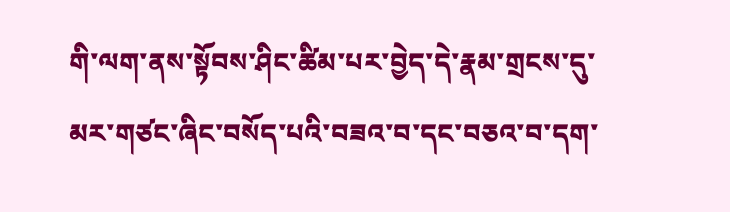གི་ལག་ནས་སྟོབས་ཤིང་ཚིམ་པར་བྱེད་དེ་རྣམ་གྲངས་དུ་ མར་གཙང་ཞིང་བསོད་པའི་བཟའ་བ་དང་བཅའ་བ་དག་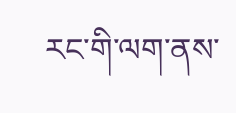རང་གི་ལག་ནས་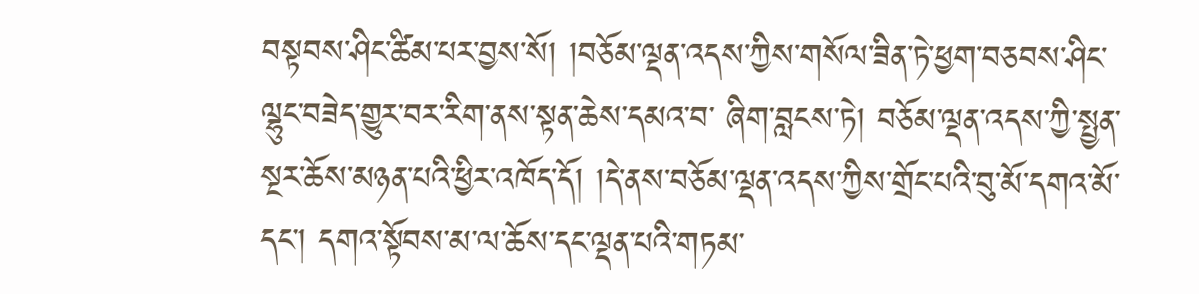བསྟབས་ཤིང་ཚིམ་པར་བྱས་སོ། །བཅོམ་ལྡན་འདས་ཀྱིས་གསོལ་ཟིན་ཏེ་ཕྱག་བཅབས་ཤིང་ལྷུང་བཟེད་གྱུར་བར་རིག་ནས་སྟན་ཆེས་དམའ་བ་ ཞིག་བླངས་ཏེ། བཅོམ་ལྡན་འདས་ཀྱི་སྤྱན་སྔར་ཆོས་མཉན་པའི་ཕྱིར་འཁོད་དོ། །དེ་ནས་བཅོམ་ལྡན་འདས་ཀྱིས་གྲོང་པའི་བུ་མོ་དགའ་མོ་དང་། དགའ་སྟོབས་མ་ལ་ཆོས་དང་ལྡན་པའི་གཏམ་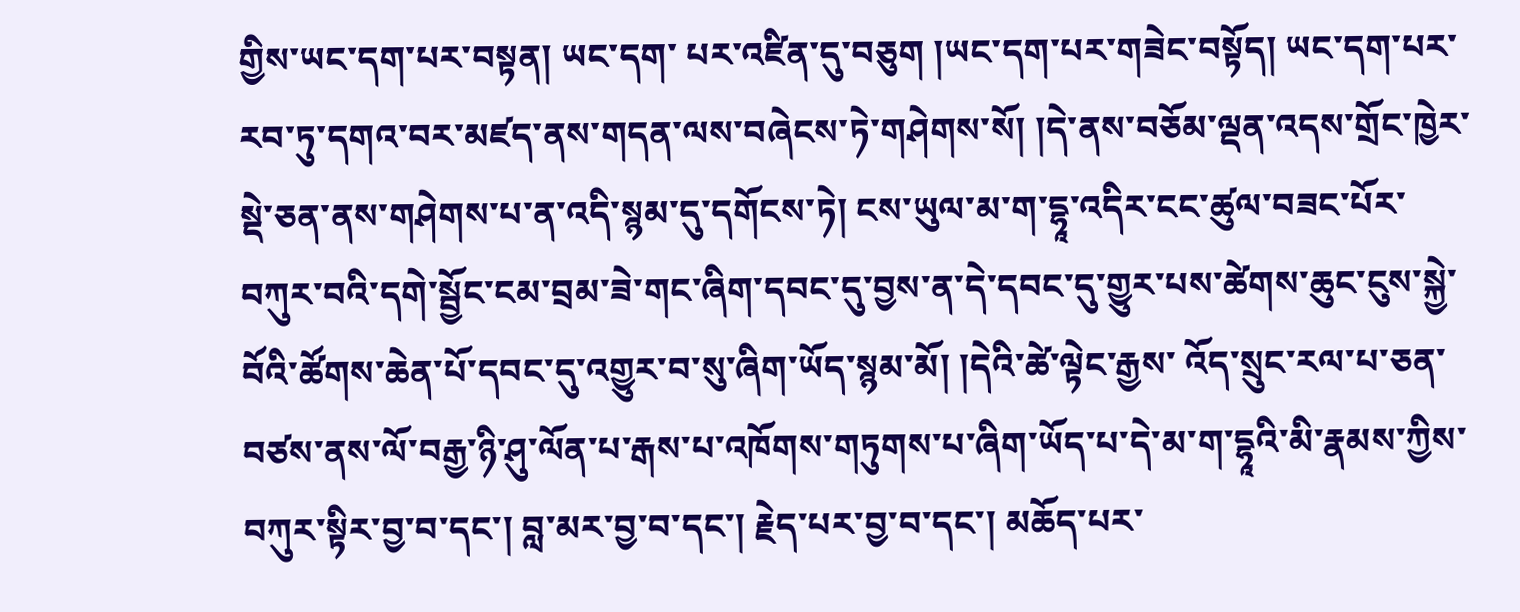གྱིས་ཡང་དག་པར་བསྟན། ཡང་དག་ པར་འཛིན་དུ་བཅུག །ཡང་དག་པར་གཟེང་བསྟོད། ཡང་དག་པར་རབ་ཏུ་དགའ་བར་མཛད་ནས་གདན་ལས་བཞེངས་ཏེ་གཤེགས་སོ། །དེ་ནས་བཅོམ་ལྡན་འདས་གྲོང་ཁྱེར་སྡེ་ཅན་ནས་གཤེགས་པ་ན་འདི་སྙམ་དུ་དགོངས་ཏེ། ངས་ཡུལ་མ་ག་དྷཱ་འདིར་ངང་ཚུལ་བཟང་པོར་བཀུར་བའི་དགེ་སྦྱོང་ངམ་བྲམ་ཟེ་གང་ཞིག་དབང་དུ་བྱས་ན་དེ་དབང་དུ་གྱུར་པས་ཚེགས་ཆུང་ངུས་སྐྱེ་བོའི་ཚོགས་ཆེན་པོ་དབང་དུ་འགྱུར་བ་སུ་ཞིག་ཡོད་སྙམ་མོ། །དེའི་ཚེ་ལྟེང་རྒྱས་ འོད་སྲུང་རལ་པ་ཅན་བཙས་ནས་ལོ་བརྒྱ་ཉི་ཤུ་ལོན་པ་རྒས་པ་འཁོགས་གཏུགས་པ་ཞིག་ཡོད་པ་དེ་མ་ག་དྷཱའི་མི་རྣམས་ཀྱིས་བཀུར་སྟིར་བྱ་བ་དང་། བླ་མར་བྱ་བ་དང་། རྗེད་པར་བྱ་བ་དང་། མཆོད་པར་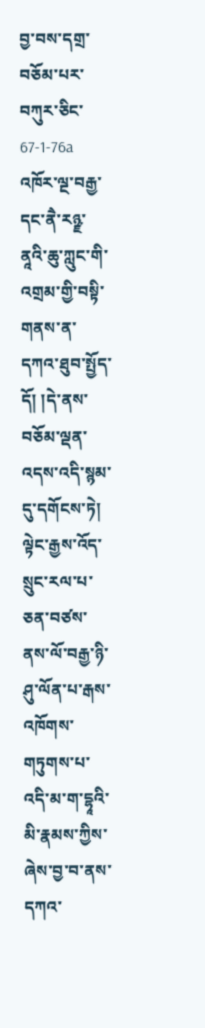བྱ་བས་དགྲ་བཅོམ་པར་བཀུར་ཅིང་ 67-1-76a འཁོར་ལྔ་བརྒྱ་དང་ནཻ་རཉྫ་ནཱའི་ཆུ་ཀླུང་གི་འགྲམ་གྱི་བསྟི་གནས་ན་དཀའ་ཐུབ་སྤྱོད་དོ། །དེ་ནས་བཅོམ་ལྡན་འདས་འདི་སྙམ་དུ་དགོངས་ཏེ། ལྟེང་རྒྱས་འོད་སྲུང་རལ་པ་ཅན་བཙས་ནས་ལོ་བརྒྱ་ཉི་ཤུ་ལོན་པ་རྒས་ འཁོགས་གཏུགས་པ་འདི་མ་ག་དྷཱའི་མི་རྣམས་ཀྱིས་ཞེས་བྱ་བ་ནས་དཀའ་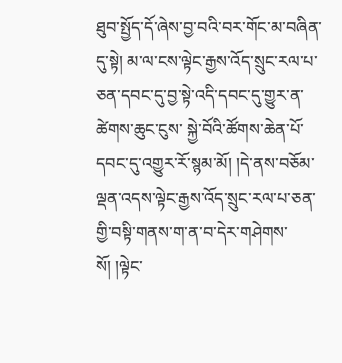ཐུབ་སྤྱོད་དོ་ཞེས་བྱ་བའི་བར་གོང་མ་བཞིན་དུ་སྟེ། མ་ལ་ངས་ལྟེང་རྒྱས་འོད་སྲུང་རལ་པ་ཅན་དབང་དུ་བྱ་སྟེ་འདི་དབང་དུ་གྱུར་ན་ཚེགས་ཆུང་ངུས་ སྐྱེ་བོའི་ཚོགས་ཆེན་པོ་དབང་དུ་འགྱུར་རོ་སྙམ་མོ། །དེ་ནས་བཅོམ་ལྡན་འདས་ལྟེང་རྒྱས་འོད་སྲུང་རལ་པ་ཅན་གྱི་བསྟི་གནས་ག་ན་བ་དེར་གཤེགས་སོ། །ལྟེང་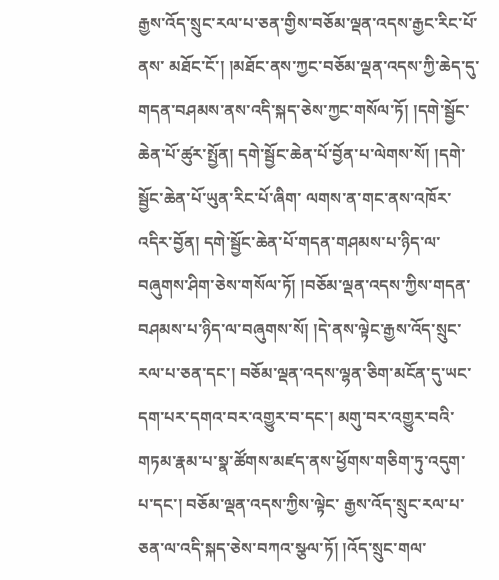རྒྱས་འོད་སྲུང་རལ་པ་ཅན་གྱིས་བཅོམ་ལྡན་འདས་རྒྱང་རིང་པོ་ནས་ མཐོང་ངོ་། །མཐོང་ནས་ཀྱང་བཅོམ་ལྡན་འདས་ཀྱི་ཆེད་དུ་གདན་བཤམས་ནས་འདི་སྐད་ཅེས་ཀྱང་གསོལ་ཏོ། །དགེ་སྦྱོང་ཆེན་པོ་ཚུར་སྤྱོན། དགེ་སྦྱོང་ཆེན་པོ་བྱོན་པ་ལེགས་སོ། །དགེ་སྦྱོང་ཆེན་པོ་ཡུན་རིང་པོ་ཞིག་ ལགས་ན་གང་ནས་འཁོར་འདིར་བྱོན། དགེ་སྦྱོང་ཆེན་པོ་གདན་གཤམས་པ་ཉིད་ལ་བཞུགས་ཤིག་ཅེས་གསོལ་ཏོ། །བཅོམ་ལྡན་འདས་ཀྱིས་གདན་བཤམས་པ་ཉིད་ལ་བཞུགས་སོ། །དེ་ནས་ལྟེང་རྒྱས་འོད་སྲུང་ རལ་པ་ཅན་དང་། བཅོམ་ལྡན་འདས་ལྷན་ཅིག་མངོན་དུ་ཡང་དག་པར་དགའ་བར་འགྱུར་བ་དང་། མགུ་བར་འགྱུར་བའི་གཏམ་རྣམ་པ་སྣ་ཚོགས་མཛད་ནས་ཕྱོགས་གཅིག་ཏུ་འདུག་པ་དང་། བཅོམ་ལྡན་འདས་ཀྱིས་ལྟེང་ རྒྱས་འོད་སྲུང་རལ་པ་ཅན་ལ་འདི་སྐད་ཅེས་བཀའ་སྩལ་ཏོ། །འོད་སྲུང་གལ་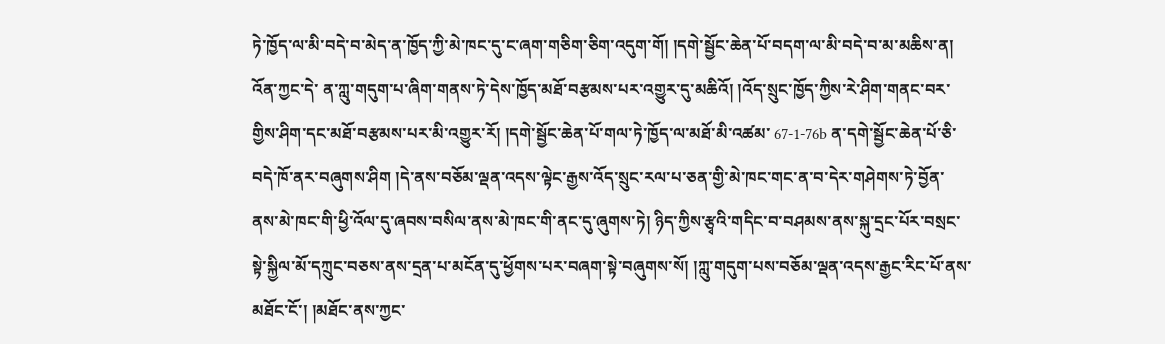ཏེ་ཁྱོད་ལ་མི་བདེ་བ་མེད་ན་ཁྱོད་ཀྱི་མེ་ཁང་དུ་ང་ཞག་གཅིག་ཅིག་འདུག་གོ། །དགེ་སྦྱོང་ཆེན་པོ་བདག་ལ་མི་བདེ་བ་མ་མཆིས་ན། འོན་ཀྱང་དེ་ ན་ཀླུ་གདུག་པ་ཞིག་གནས་ཏེ་དེས་ཁྱོད་མཐོ་བརྩམས་པར་འགྱུར་དུ་མཆིའོ། །འོད་སྲུང་ཁྱོད་ཀྱིས་རེ་ཤིག་གནང་བར་གྱིས་ཤིག་དང་མཐོ་བརྩམས་པར་མི་འགྱུར་རོ། །དགེ་སྦྱོང་ཆེན་པོ་གལ་ཏེ་ཁྱོད་ལ་མཐོ་མི་འཚམ་ 67-1-76b ན་དགེ་སྦྱོང་ཆེན་པོ་ཅི་བདེ་ཁོ་ནར་བཞུགས་ཤིག །དེ་ནས་བཅོམ་ལྡན་འདས་ལྟེང་རྒྱས་འོད་སྲུང་རལ་པ་ཅན་གྱི་མེ་ཁང་གང་ན་བ་དེར་གཤེགས་ཏེ་བྱོན་ནས་མེ་ཁང་གི་ཕྱི་འོལ་དུ་ཞབས་བསིལ་ནས་མེ་ཁང་གི་ནང་དུ་ཞུགས་ཏེ། ཉིད་ཀྱིས་རྩྭའི་གདིང་བ་བཤམས་ནས་སྐུ་དྲང་པོར་བསྲང་སྟེ་སྐྱིལ་མོ་དཀྲུང་བཅས་ནས་དྲན་པ་མངོན་དུ་ཕྱོགས་པར་བཞག་སྟེ་བཞུགས་སོ། །ཀླུ་གདུག་པས་བཅོམ་ལྡན་འདས་རྒྱང་རིང་པོ་ནས་མཐོང་ངོ་། །མཐོང་ནས་ཀྱང་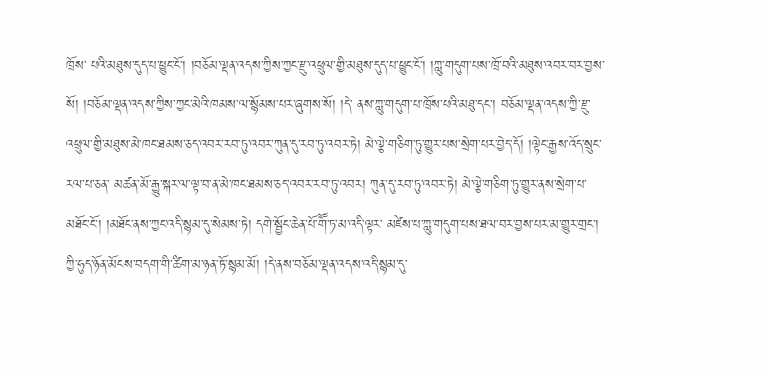ཁྲོས་ པའི་མཐུས་དུད་པ་ཕྱུང་ངོ་། །བཅོམ་ལྡན་འདས་ཀྱིས་ཀྱང་རྫུ་འཕྲུལ་གྱི་མཐུས་དུད་པ་ཕྱུང་ངོ་། །ཀླུ་གདུག་པས་ཁྲོ་བའི་མཐུས་འབར་བར་བྱས་སོ། །བཅོམ་ལྡན་འདས་ཀྱིས་ཀྱང་མེའི་ཁམས་ལ་སྙོམས་པར་ཞུགས་སོ། །དེ་ ནས་ཀླུ་གདུག་པ་ཁྲོས་པའི་མཐུ་དང་། བཅོམ་ལྡན་འདས་ཀྱི་རྫུ་འཕྲུལ་གྱི་མཐུས་མེ་ཁང་ཐམས་ཅད་འབར་རབ་ཏུ་འབར་ཀུན་དུ་རབ་ཏུ་འབར་ཏེ། མེ་ལྕེ་གཅིག་ཏུ་གྱུར་པས་སྲེག་པར་བྱེད་དོ། །ལྟེང་རྒྱས་འོད་སྲུང་རལ་པ་ཅན་ མཚན་མོ་རྒྱུ་སྐར་ལ་ལྟ་བ་ན་མེ་ཁང་ཐམས་ཅད་འབར་རབ་ཏུ་འབར། ཀུན་དུ་རབ་ཏུ་འབར་ཏེ། མེ་ལྕེ་གཅིག་ཏུ་གྱུར་ནས་སྲེག་པ་མཐོང་ངོ་། །མཐོང་ནས་ཀྱང་འདི་སྙམ་དུ་སེམས་ཏེ། དགེ་སྦྱོང་ཆེན་པོ་གཽ་ཏ་མ་འདི་ལྟར་ མཛེས་པ་ཀླུ་གདུག་པས་ཐལ་བར་བྱས་པར་མ་གྱུར་གྲང་། ཀྱི་ཧུད་ཉོན་མོངས་བདག་གི་ཚིག་མ་ཉན་ཏོ་སྙམ་མོ། །དེ་ནས་བཅོམ་ལྡན་འདས་འདི་སྙམ་དུ་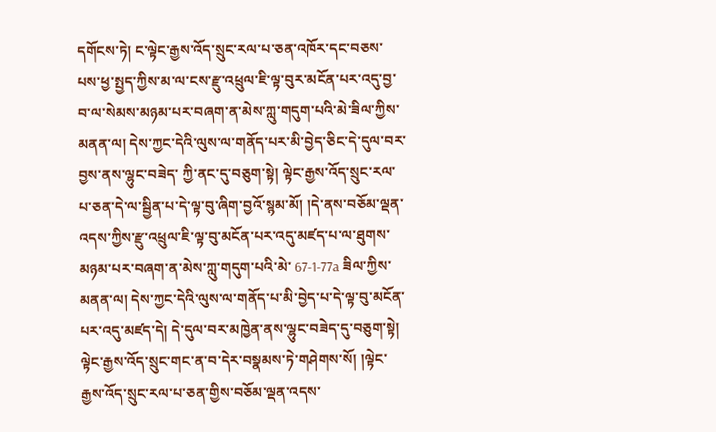དགོངས་ཏེ། ང་ལྟེང་རྒྱས་འོད་སྲུང་རལ་པ་ཅན་འཁོར་དང་བཅས་ པས་ཕྱ་སྤྱད་ཀྱིས་མ་ལ་ངས་རྫུ་འཕྲུལ་ཇི་ལྟ་བུར་མངོན་པར་འདུ་བྱ་བ་ལ་སེམས་མཉམ་པར་བཞག་ན་མེས་ཀླུ་གདུག་པའི་མེ་ཟིལ་ཀྱིས་མནན་ལ། དེས་ཀྱང་དེའི་ལུས་ལ་གནོད་པར་མི་བྱེད་ཅིང་དེ་དུལ་བར་བྱས་ནས་ལྷུང་བཟེད་ ཀྱི་ནང་དུ་བཅུག་སྟེ། ལྟེང་རྒྱས་འོད་སྲུང་རལ་པ་ཅན་དེ་ལ་སྦྱིན་པ་དེ་ལྟ་བུ་ཞིག་བྱའོ་སྙམ་མོ། །དེ་ནས་བཅོམ་ལྡན་འདས་ཀྱིས་རྫུ་འཕྲུལ་ཇི་ལྟ་བུ་མངོན་པར་འདུ་མཛད་པ་ལ་ཐུགས་མཉམ་པར་བཞག་ན་མེས་ཀླུ་གདུག་པའི་མེ་ 67-1-77a ཟིལ་ཀྱིས་མནན་ལ། དེས་ཀྱང་དེའི་ལུས་ལ་གནོད་པ་མི་བྱེད་པ་དེ་ལྟ་བུ་མངོན་པར་འདུ་མཛད་དེ། དེ་དུལ་བར་མཁྱེན་ནས་ལྷུང་བཟེད་དུ་བཅུག་སྟེ། ལྟེང་རྒྱས་འོད་སྲུང་གང་ན་བ་དེར་བསྣམས་ཏེ་གཤེགས་སོ། །ལྟེང་ རྒྱས་འོད་སྲུང་རལ་པ་ཅན་གྱིས་བཅོམ་ལྡན་འདས་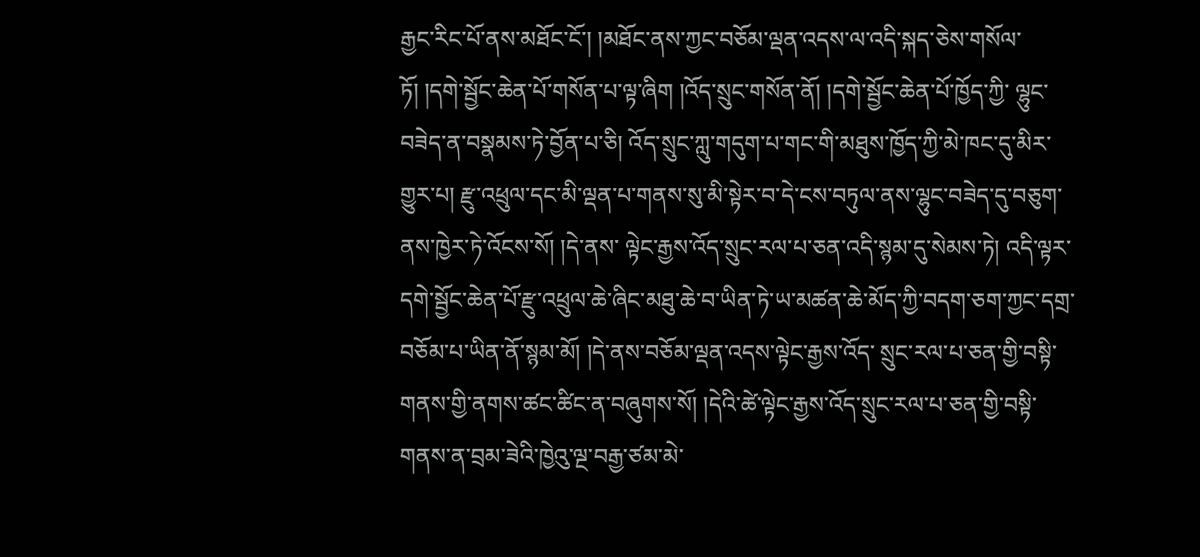རྒྱང་རིང་པོ་ནས་མཐོང་ངོ་། །མཐོང་ནས་ཀྱང་བཅོམ་ལྡན་འདས་ལ་འདི་སྐད་ཅེས་གསོལ་ཏོ། །དགེ་སྦྱོང་ཆེན་པོ་གསོན་པ་ལྟ་ཞིག །འོད་སྲུང་གསོན་ནོ། །དགེ་སྦྱོང་ཆེན་པོ་ཁྱོད་ཀྱི་ ལྷུང་བཟེད་ན་བསྣམས་ཏེ་བྱོན་པ་ཅི། འོད་སྲུང་ཀླུ་གདུག་པ་གང་གི་མཐུས་ཁྱོད་ཀྱི་མེ་ཁང་དུ་མིར་གྱུར་པ། རྫུ་འཕྲུལ་དང་མི་ལྡན་པ་གནས་སུ་མི་སྟེར་བ་དེ་ངས་བཏུལ་ནས་ལྷུང་བཟེད་དུ་བཅུག་ནས་ཁྱེར་ཏེ་འོངས་སོ། །དེ་ནས་ ལྟེང་རྒྱས་འོད་སྲུང་རལ་པ་ཅན་འདི་སྙམ་དུ་སེམས་ཏེ། འདི་ལྟར་དགེ་སྦྱོང་ཆེན་པོ་རྫུ་འཕྲུལ་ཆེ་ཞིང་མཐུ་ཆེ་བ་ཡིན་ཏེ་ཡ་མཚན་ཆེ་མོད་ཀྱི་བདག་ཅག་ཀྱང་དགྲ་བཅོམ་པ་ཡིན་ནོ་སྙམ་མོ། །དེ་ནས་བཅོམ་ལྡན་འདས་ལྟེང་རྒྱས་འོད་ སྲུང་རལ་པ་ཅན་གྱི་བསྟི་གནས་གྱི་ནགས་ཚང་ཚིང་ན་བཞུགས་སོ། །དེའི་ཚེ་ལྟེང་རྒྱས་འོད་སྲུང་རལ་པ་ཅན་གྱི་བསྟི་གནས་ན་བྲམ་ཟེའི་ཁྱེའུ་ལྔ་བརྒྱ་ཙམ་མེ་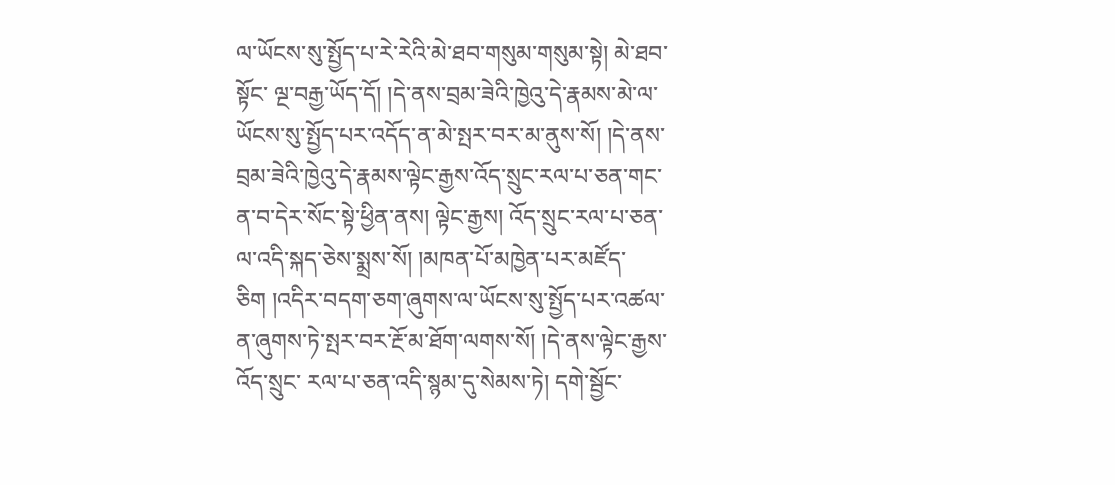ལ་ཡོངས་སུ་སྤྱོད་པ་རེ་རེའི་མེ་ཐབ་གསུམ་གསུམ་སྟེ། མེ་ཐབ་སྟོང་ ལྔ་བརྒྱ་ཡོད་དོ། །དེ་ནས་བྲམ་ཟེའི་ཁྱེའུ་དེ་རྣམས་མེ་ལ་ཡོངས་སུ་སྤྱོད་པར་འདོད་ན་མེ་སྤར་བར་མ་ནུས་སོ། །དེ་ནས་བྲམ་ཟེའི་ཁྱེའུ་དེ་རྣམས་ལྟེང་རྒྱས་འོད་སྲུང་རལ་པ་ཅན་གང་ན་བ་དེར་སོང་སྟེ་ཕྱིན་ནས། ལྟེང་རྒྱས། འོད་སྲུང་རལ་པ་ཅན་ལ་འདི་སྐད་ཅེས་སྨྲས་སོ། །མཁན་པོ་མཁྱེན་པར་མཛོད་ཅིག །འདིར་བདག་ཅག་ཞུགས་ལ་ཡོངས་སུ་སྤྱོད་པར་འཚལ་ན་ཞུགས་ཏེ་སྤར་བར་རྔོ་མ་ཐོག་ལགས་སོ། །དེ་ནས་ལྟེང་རྒྱས་འོད་སྲུང་ རལ་པ་ཅན་འདི་སྙམ་དུ་སེམས་ཏེ། དགེ་སྦྱོང་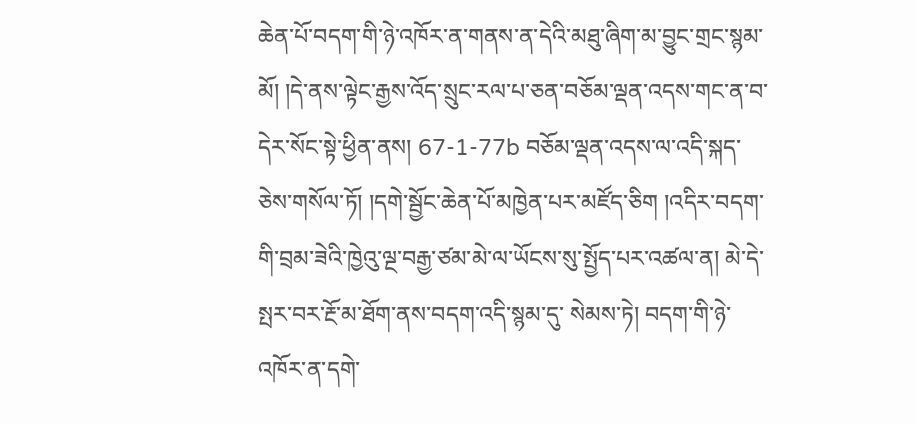ཆེན་པོ་བདག་གི་ཉེ་འཁོར་ན་གནས་ན་དེའི་མཐུ་ཞིག་མ་བྱུང་གྲང་སྙམ་མོ། །དེ་ནས་ལྟེང་རྒྱས་འོད་སྲུང་རལ་པ་ཅན་བཅོམ་ལྡན་འདས་གང་ན་བ་དེར་སོང་སྟེ་ཕྱིན་ནས། 67-1-77b བཅོམ་ལྡན་འདས་ལ་འདི་སྐད་ཅེས་གསོལ་ཏོ། །དགེ་སྦྱོང་ཆེན་པོ་མཁྱེན་པར་མཛོད་ཅིག །འདིར་བདག་གི་བྲམ་ཟེའི་ཁྱེའུ་ལྔ་བརྒྱ་ཙམ་མེ་ལ་ཡོངས་སུ་སྤྱོད་པར་འཚལ་ན། མེ་དེ་སྤར་བར་རྔོ་མ་ཐོག་ནས་བདག་འདི་སྙམ་དུ་ སེམས་ཏེ། བདག་གི་ཉེ་འཁོར་ན་དགེ་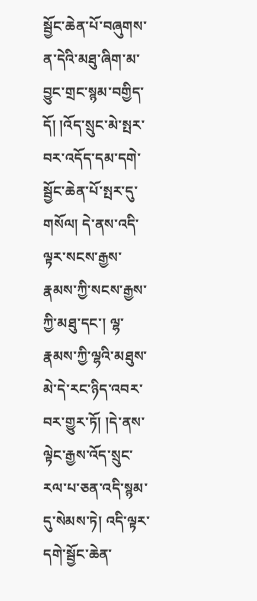སྦྱོང་ཆེན་པོ་བཞུགས་ན་དེའི་མཐུ་ཞིག་མ་བྱུང་གྲང་སྙམ་བགྱིད་དོ། །འོད་སྲུང་མེ་སྤར་བར་འདོད་དམ་དགེ་སྦྱོང་ཆེན་པོ་སྤར་དུ་གསོལ། དེ་ནས་འདི་ལྟར་སངས་རྒྱས་རྣམས་ཀྱི་སངས་རྒྱས་ ཀྱི་མཐུ་དང་། ལྷ་རྣམས་ཀྱི་ལྷའི་མཐུས་མེ་དེ་རང་ཉིད་འབར་བར་གྱུར་ཏོ། །དེ་ནས་ལྟེང་རྒྱས་འོད་སྲུང་རལ་པ་ཅན་འདི་སྙམ་དུ་སེམས་ཏེ། འདི་ལྟར་དགེ་སྦྱོང་ཆེན་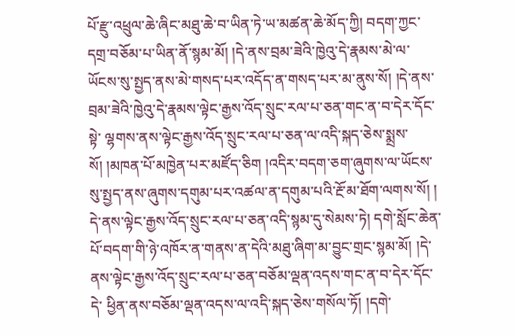པོ་རྫུ་འཕྲུལ་ཆེ་ཞིང་མཐུ་ཆེ་བ་ཡིན་ཏེ་ཡ་མཚན་ཆེ་མོད་ཀྱི། བདག་ཀྱང་ དགྲ་བཅོམ་པ་ཡིན་ནོ་སྙམ་མོ། །དེ་ནས་བྲམ་ཟེའི་ཁྱེའུ་དེ་རྣམས་མེ་ལ་ཡོངས་སུ་སྤྱད་ནས་མེ་གསད་པར་འདོད་ན་གསད་པར་མ་ནུས་སོ། །དེ་ནས་བྲམ་ཟེའི་ཁྱེའུ་དེ་རྣམས་ལྟེང་རྒྱས་འོད་སྲུང་རལ་པ་ཅན་གང་ན་བ་དེར་དོང་སྟེ་ ལྷགས་ནས་ལྟེང་རྒྱས་འོད་སྲུང་རལ་པ་ཅན་ལ་འདི་སྐད་ཅེས་སྨྲས་སོ། །མཁན་པོ་མཁྱེན་པར་མཛོད་ཅིག །འདིར་བདག་ཅག་ཞུགས་ལ་ཡོངས་སུ་སྤྱད་ནས་ཞུགས་དགུམ་པར་འཚལ་ན་དགུམ་པའི་རྔོ་མ་ཐོག་ལགས་སོ། ། དེ་ནས་ལྟེང་རྒྱས་འོད་སྲུང་རལ་པ་ཅན་འདི་སྙམ་དུ་སེམས་ཏེ། དགེ་སློང་ཆེན་པོ་བདག་གི་ཉེ་འཁོར་ན་གནས་ན་དེའི་མཐུ་ཞིག་མ་བྱུང་གྲང་སྙམ་མོ། །དེ་ནས་ལྟེང་རྒྱས་འོད་སྲུང་རལ་པ་ཅན་བཅོམ་ལྡན་འདས་གང་ན་བ་དེར་དོང་དེ་ ཕྱིན་ནས་བཅོམ་ལྡན་འདས་ལ་འདི་སྐད་ཅེས་གསོལ་ཏོ། །དགེ་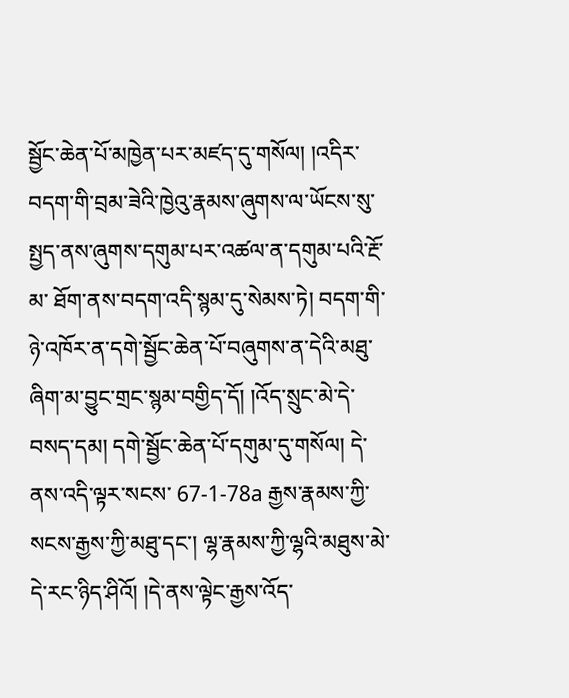སྦྱོང་ཆེན་པོ་མཁྱེན་པར་མཛད་དུ་གསོལ། །འདིར་བདག་གི་བྲམ་ཟེའི་ཁྱེའུ་རྣམས་ཞུགས་ལ་ཡོངས་སུ་སྤྱད་ནས་ཞུགས་དགུམ་པར་འཚལ་ན་དགུམ་པའི་རྔོ་མ་ ཐོག་ནས་བདག་འདི་སྙམ་དུ་སེམས་ཏེ། བདག་གི་ཉེ་འཁོར་ན་དགེ་སྦྱོང་ཆེན་པོ་བཞུགས་ན་དེའི་མཐུ་ཞིག་མ་བྱུང་གྲང་སྙམ་བགྱིད་དོ། །འོད་སྲུང་མེ་དེ་བསད་དམ། དགེ་སྦྱོང་ཆེན་པོ་དགུམ་དུ་གསོལ། དེ་ནས་འདི་ལྟར་སངས་ 67-1-78a རྒྱས་རྣམས་ཀྱི་སངས་རྒྱས་ཀྱི་མཐུ་དང་། ལྷ་རྣམས་ཀྱི་ལྷའི་མཐུས་མེ་དེ་རང་ཉིད་ཤིའོ། །དེ་ནས་ལྟེང་རྒྱས་འོད་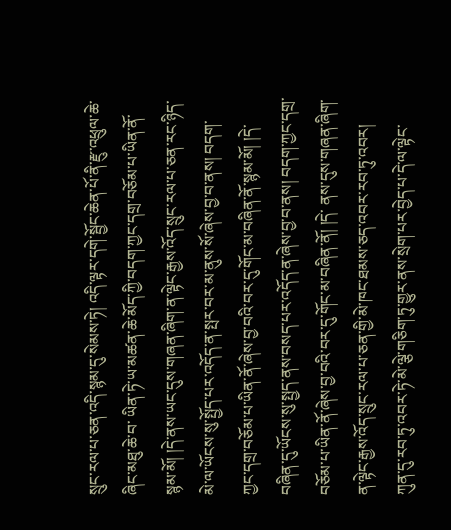སྲུང་རལ་པ་ཅན་འདི་སྙམ་དུ་སེམས་ཏེ། འདི་ལྟར་དགེ་སྦྱོང་ཆེན་པོ་ནི་རྫུ་འཕྲུལ་ཆེ་ཞིང་མཐུ་ཆེ་བ་ ཡིན་ཏེ་ཡ་མཚན་ཆེ་མོད་ཀྱི་བདག་ཀྱང་དགྲ་བཅོམ་པ་ཡིན་ནོ་སྙམ་མོ། །དེ་ནས་ཡང་དུས་གཞན་ཞིག་ན་ལྟེང་རྒྱས་འོད་སྲུང་རལ་པ་ཅན་རང་ཉིད་མེ་ལ་ཡོངས་སུ་སྤྱོད་པར་འདོད་ན་སྤར་བར་མ་ནུས་སོ་ཞེས་བྱ་བ་ནས། བདག་ ཀྱང་དགྲ་བཅོམ་པ་ཡིན་ནོ་ཞེས་བྱ་བའི་བར་དུ་གོང་མ་བཞིན་ནོ་སྙམ་མོ། །དེ་བཞིན་དུ་ཡོངས་སུ་སྤྱད་ནས་བསད་པར་འདོད་ན་ཞེས་བྱ་བ་ནས། བདག་ཀྱང་དགྲ་བཅོམ་པ་ཡིན་ནོ་ཞེས་བྱ་བའི་བར་དུ་གོང་མ་བཞིན་ནོ། །དེ་ ནས་དུས་གཞན་ཞིག་ན་ལྟེང་རྒྱས་འོད་སྲུང་རལ་པ་ཅན་གྱི་མེ་ཁང་ཐམས་ཅད་འབར་རབ་ཏུ་འབར། ཀུན་དུ་རབ་ཏུ་འབར་ཏེ་མེ་ལྕེ་གཅིག་ཏུ་གྱུར་ནས་སྲེག་པར་བྱེད་པ་དེ་ལ་ལྟེང་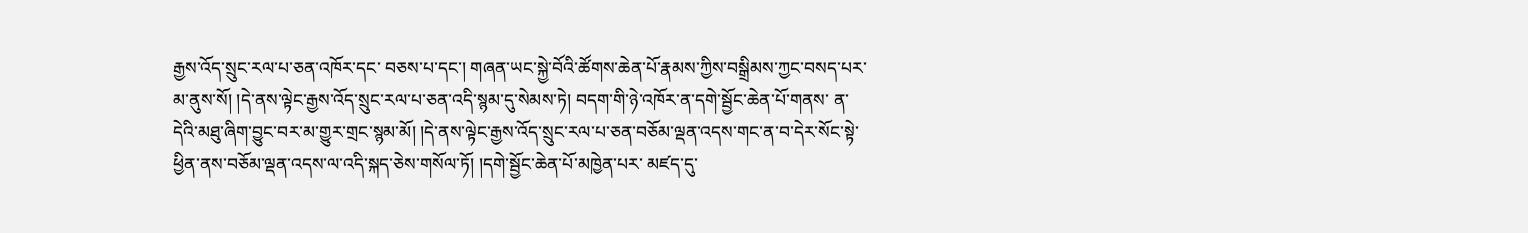རྒྱས་འོད་སྲུང་རལ་པ་ཅན་འཁོར་དང་ བཅས་པ་དང་། གཞན་ཡང་སྐྱེ་བོའི་ཚོགས་ཆེན་པོ་རྣམས་ཀྱིས་བསྒྲིམས་ཀྱང་བསད་པར་མ་ནུས་སོ། །དེ་ནས་ལྟེང་རྒྱས་འོད་སྲུང་རལ་པ་ཅན་འདི་སྙམ་དུ་སེམས་ཏེ། བདག་གི་ཉེ་འཁོར་ན་དགེ་སྦྱོང་ཆེན་པོ་གནས་ ན་དེའི་མཐུ་ཞིག་བྱུང་བར་མ་གྱུར་གྲང་སྙམ་མོ། །དེ་ནས་ལྟེང་རྒྱས་འོད་སྲུང་རལ་པ་ཅན་བཅོམ་ལྡན་འདས་གང་ན་བ་དེར་སོང་སྟེ་ཕྱིན་ནས་བཅོམ་ལྡན་འདས་ལ་འདི་སྐད་ཅེས་གསོལ་ཏོ། །དགེ་སྦྱོང་ཆེན་པོ་མཁྱེན་པར་ མཛད་དུ་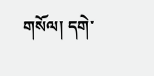གསོལ། དགེ་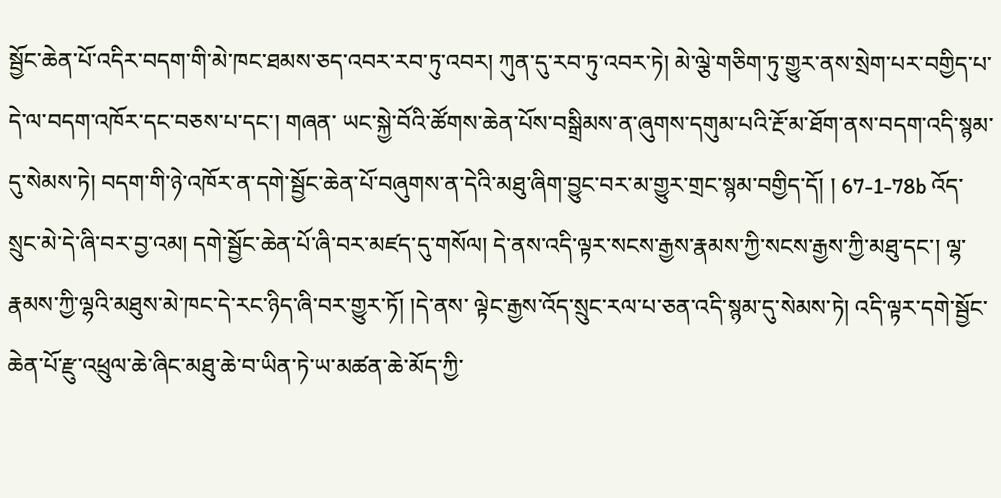སྦྱོང་ཆེན་པོ་འདིར་བདག་གི་མེ་ཁང་ཐམས་ཅད་འབར་རབ་ཏུ་འབར། ཀུན་དུ་རབ་ཏུ་འབར་ཏེ། མེ་ལྕེ་གཅིག་ཏུ་གྱུར་ནས་སྲེག་པར་བགྱིད་པ་དེ་ལ་བདག་འཁོར་དང་བཅས་པ་དང་། གཞན་ ཡང་སྐྱེ་བོའི་ཚོགས་ཆེན་པོས་བསྒྲིམས་ན་ཞུགས་དགུམ་པའི་རྔོ་མ་ཐོག་ནས་བདག་འདི་སྙམ་དུ་སེམས་ཏེ། བདག་གི་ཉེ་འཁོར་ན་དགེ་སྦྱོང་ཆེན་པོ་བཞུགས་ན་དེའི་མཐུ་ཞིག་བྱུང་བར་མ་གྱུར་གྲང་སྙམ་བགྱིད་དོ། ། 67-1-78b འོད་སྲུང་མེ་དེ་ཞི་བར་བྱ་འམ། དགེ་སྦྱོང་ཆེན་པོ་ཞི་བར་མཛད་དུ་གསོལ། དེ་ནས་འདི་ལྟར་སངས་རྒྱས་རྣམས་ཀྱི་སངས་རྒྱས་ཀྱི་མཐུ་དང་། ལྷ་རྣམས་ཀྱི་ལྷའི་མཐུས་མེ་ཁང་དེ་རང་ཉིད་ཞི་བར་གྱུར་ཏོ། །དེ་ནས་ ལྟེང་རྒྱས་འོད་སྲུང་རལ་པ་ཅན་འདི་སྙམ་དུ་སེམས་ཏེ། འདི་ལྟར་དགེ་སྦྱོང་ཆེན་པོ་རྫུ་འཕྲུལ་ཆེ་ཞིང་མཐུ་ཆེ་བ་ཡིན་ཏེ་ཡ་མཚན་ཆེ་མོད་ཀྱི་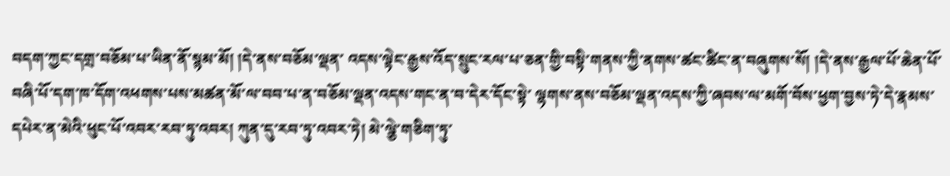བདག་ཀྱང་དགྲ་བཅོམ་པ་ཡིན་ནོ་སྙམ་མོ། །དེ་ནས་བཅོམ་ལྡན་ འདས་ལྟེང་རྒྱས་འོད་སྲུང་རལ་པ་ཅན་གྱི་བསྟི་གནས་ཀྱི་ནགས་ཚང་ཚིང་ན་བཞུགས་སོ། །དེ་ནས་རྒྱལ་པོ་ཆེན་པོ་བཞི་པོ་དག་ཁ་དོག་འཕགས་པས་མཚན་མོ་ལ་བབ་པ་ན་བཅོམ་ལྡན་འདས་གང་ན་བ་དེར་དོང་སྟེ་ ལྷགས་ནས་བཅོམ་ལྡན་འདས་ཀྱི་ཞབས་ལ་མགོ་བོས་ཕྱག་བྱས་ཏེ་དེ་རྣམས་དཔེར་ན་མེའི་ཕུང་པོ་འབར་རབ་ཏུ་འབར། ཀུན་དུ་རབ་ཏུ་འབར་ཏེ། མེ་ལྕེ་གཅིག་ཏུ་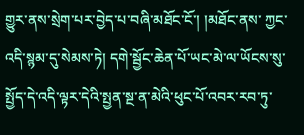གྱུར་ནས་སྲེག་པར་བྱེད་པ་བཞི་མཐོང་ངོ་། །མཐོང་ནས་ ཀྱང་འདི་སྙམ་དུ་སེམས་ཏེ། དགེ་སྦྱོང་ཆེན་པོ་ཡང་མེ་ལ་ཡོངས་སུ་སྤྱོད་དེ་འདི་ལྟར་དེའི་སྤྱན་སྔ་ན་མེའི་ཕུང་པོ་འབར་རབ་ཏུ་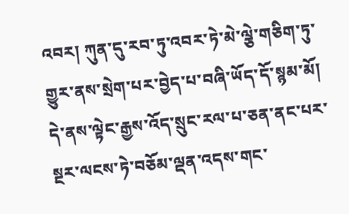འབར། ཀུན་དུ་རབ་ཏུ་འབར་ཏེ་མེ་ལྕེ་གཅིག་ཏུ་གྱུར་ནས་སྲེག་པར་བྱེད་པ་བཞི་ཡོད་དོ་སྙམ་མོ། དེ་ནས་ལྟེང་རྒྱས་འོད་སྲུང་རལ་པ་ཅན་ནང་པར་སྔར་ལངས་ཏེ་བཅོམ་ལྡན་འདས་གང་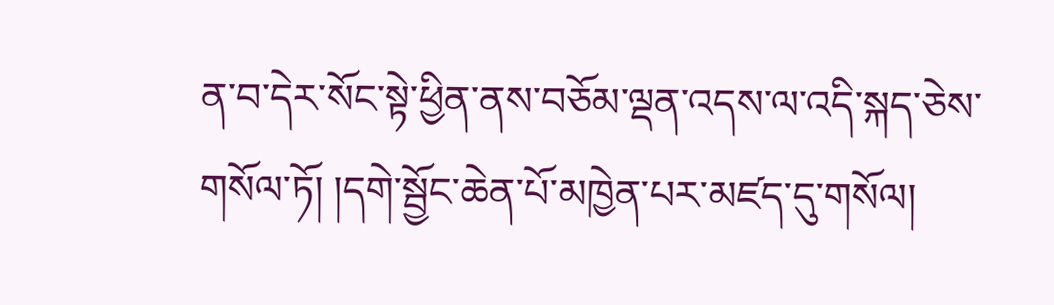ན་བ་དེར་སོང་སྟེ་ཕྱིན་ནས་བཅོམ་ལྡན་འདས་ལ་འདི་སྐད་ཅེས་གསོལ་ཏོ། །དགེ་སྦྱོང་ཆེན་པོ་མཁྱེན་པར་མཛད་དུ་གསོལ།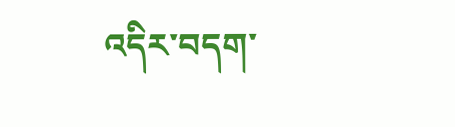འདིར་བདག་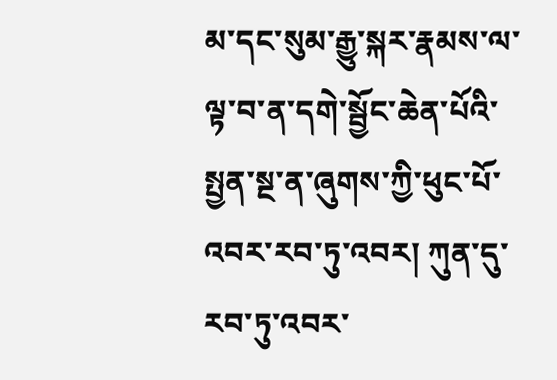མ་དང་སུམ་རྒྱུ་སྐར་རྣམས་ལ་ལྟ་བ་ན་དགེ་སྦྱོང་ཆེན་པོའི་སྤྱན་སྔ་ན་ཞུགས་ཀྱི་ཕུང་པོ་འབར་རབ་ཏུ་འབར། ཀུན་དུ་རབ་ཏུ་འབར་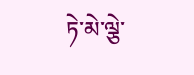ཏེ་མེ་ལྕེ་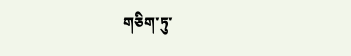གཅིག་ཏུ་